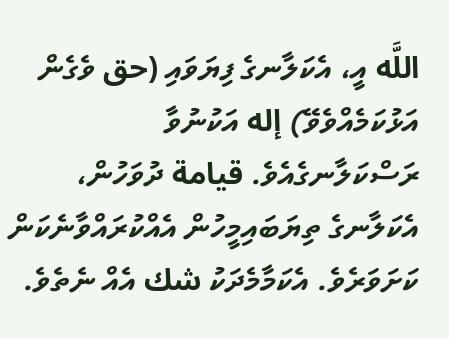اللَّه އީ، އެކަލާނގެ ފިޔަވައި (حق ވެގެން އަޅުކަމެއްވެވޭ) إله އަކުނުވާ ރަސްކަލާނގެއެވެ. قيامة ދުވަހުން، އެކަލާނގެ ތިޔަބައިމީހުން އެއްކުރައްވާނެކަން ކަށަވަރެވެ. އެކަމާމެދަކު شك އެއް ނެތެވެ.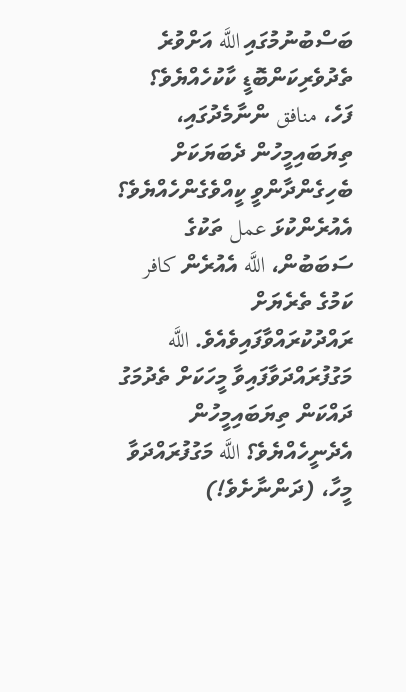ބަސްބުނުމުގައި اللَّه އަށްވުރެ ތެދުވެރިކަންބޮޑީ ކާކުހެއްޔެވެ؟
ފަހެ، منافق ންނާމެދުގައި، ތިޔަބައިމީހުން ދެބަޔަކަށް ބެހިގެންދާންވީ ކީއްވެގެންހެއްޔެވެ؟ އެއުރެންކުޅަ عمل ތަކުގެ ސަބަބުން، اللَّه އެއުރެން كافر ކަމުގެ ތެރެޔަށް ރައްދުކުރައްވާފައިވެއެވެ. اللَّه މަގުފުރައްދަވާފައިވާ މީހަކަށް ތެދުމަގު ދައްކަން ތިޔަބައިމީހުން އެދެނީހެއްޔެވެ؟ اللَّه މަގުފުރައްދަވާ މީހާ، (ދަންނާށެވެ!)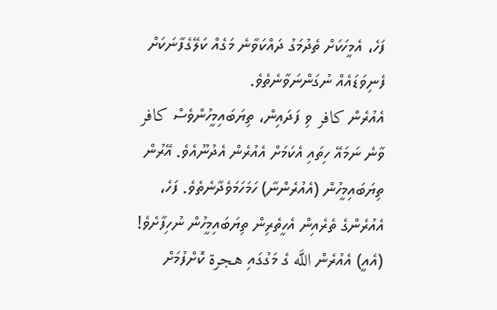ފަހެ، އެމީހަކަށް ތެދުމަގު ދައްކަވާނެ މަގެއް ކަލޭގެފާނަކަށް ފެނިވަޑައެއް ނުގަންނަވާނެތެވެ.
އެއުރެން كافر ވި ފަދައިން، ތިޔަބައިމީހުންވެސް كافر ވާނެ ނަމައޭ ހިތައި އެކަމަށް އެއުރެން އެދުނޫއެވެ. އޭރުން ތިޔަބައިމީހުން (އެއުރެންނާ) ހަމަހަމަވެދާނެތެވެ. ފަހެ، އެއުރެންގެ ތެރެއިން އެހީތެރިން ތިޔަބައިމީހުން ނުހިފާށެވެ! (އެއީ) އެއުރެން اللَّه ގެ މަގުގައި هجرة ކޮށްފުމަށް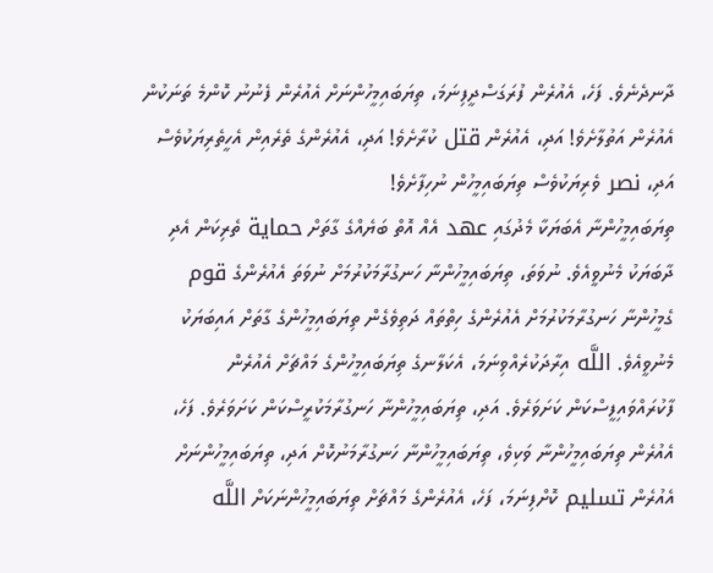ދާނދެނެވެ. ފަހެ، އެއުރެން ފުރަގަސްދީފިނަމަ، ތިޔަބައިމީހުންނަށް އެއުރެން ފެނުނު ކޮންމެ ތަނަކުން އެއުރެން އަތުލާށެވެ! އަދި، އެއުރެން قتل ކުރާށެވެ! އަދި، އެއުރެންގެ ތެރެއިން އެހީތެރިޔަކުވެސް އަދި، نصر ވެރިޔަކުވެސް ތިޔަބައިމީހުން ނުހިފާށެވެ!
ތިޔަބައިމީހުންނާ އެބަޔަކާ މެދުގައި عهد އެއް އޮތް ބަޔެއްގެ ގާތަށް حماية ތެރިކަން އެދި ދާބަޔަކު މެނުވީއެވެ. ނުވަތަ، ތިޔަބައިމީހުންނާ ހަނގުރާމަކުރުމަށް ނުވަތަ އެއުރެންގެ قوم ގެމީހުންނާ ހަނގުރާމަކުރުމަށް އެއުރެންގެ ހިތްތައް ދަތިވެގެން ތިޔަބައިމީހުންގެ ގާތަށް އައިބަޔަކު މެނުވީއެވެ. اللَّه އިރާދަކުރެއްވިނަމަ، އެކަލާނގެ ތިޔަބައިމީހުންގެ މައްޗަށް އެއުރެން ފާކުރައްވައިފީސްކަން ކަށަވަރެވެ. އަދި، ތިޔަބައިމީހުންނާ ހަނގުރާމަކުރީސްކަން ކަށަވަރެވެ. ފަހެ، އެއުރެން ތިޔަބައިމީހުންނާ ވަކިވެ، ތިޔަބައިމީހުންނާ ހަނގުރާމަނުކޮށް އަދި، ތިޔަބައިމީހުންނަށް އެއުރެން تسليم ކޮށްފިނަމަ، ފަހެ، އެއުރެންގެ މައްޗަށް ތިޔަބައިމީހުންނަކަށް اللَّه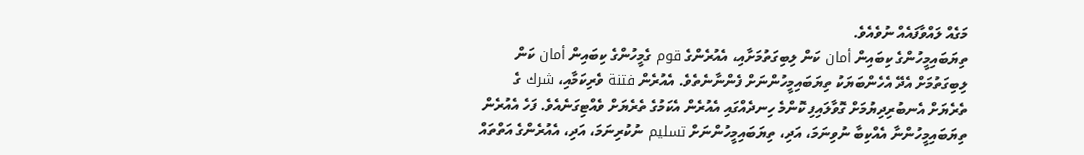މަގެއް ލައްވާފައެއް ނުވެއެވެ.
ތިޔަބައިމީހުންގެ ކިބައިން أمان ކަން ލިބިގަތުމަށާއި، އެއުރެންގެ قوم ގެމީހުންގެ ކިބައިން أمان ކަން ލިބިގަތުމަށް އެދޭ އެހެންބަޔަކު ތިޔަބައިމީހުންނަށް ފެންނާނެތެވެ. އެއުރެން فتنة ވެރިކަމާއި، شرك ގެ ތެރެޔަށް އެނބުރިދިޔުމަށް ގޮވާލައިފި ކޮންމެ ހިނދެއްގައި އެއުރެން އެކަމުގެ ތެރެޔަށް ވެއްޓިގަނެއެވެ. ފަހެ އެއުރެން ތިޔަބައިމީހުންނާ އެއްކިބާ ނުވިނަމަ، އަދި، ތިޔަބައިމީހުންނަށް تسليم ނުކުރިނަމަ، އަދި، އެއުރެންގެ އަތްތައް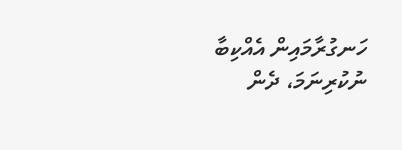ހަނގުރާމައިން އެއްކިބާ ނުކުރިނަމަ، ދެން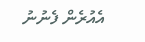އެއުރެން ފެނުނު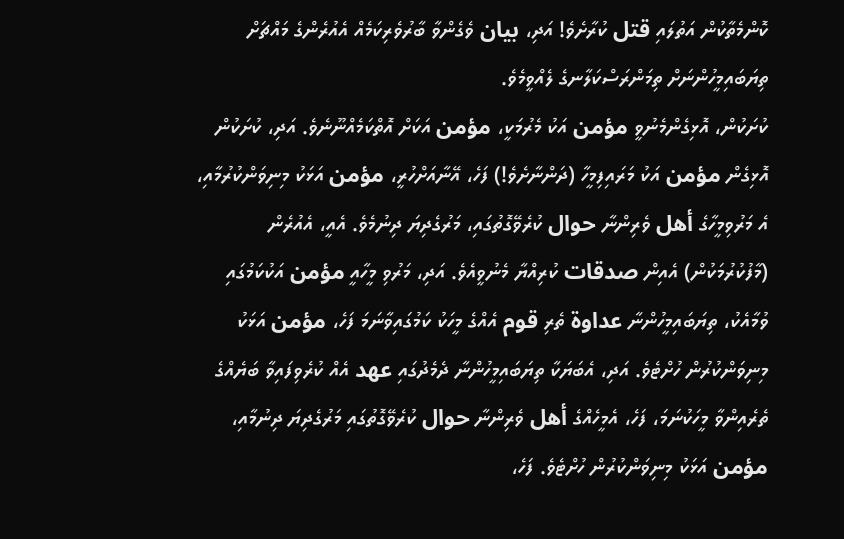ކޮންމެތާކުން އަތުލައި قتل ކުރާށެވެ! އަދި، بيان ވެގެންވާ ބާރުވެރިކަމެއް އެއުރެންގެ މައްޗަށް ތިޔަބައިމީހުންނަށް ތިމަންރަސްކަލާނގެ ލެއްވީމެވެ.
ކުށަކުން، އޮޅިގެންމެނުވީ مؤمن އަކު މެރުމަކީ، مؤمن އަކަށް އޮތްކަމެއްނޫނެވެ. އަދި، ކުށަކުން އޮޅިގެން مؤمن އަކު މަރައިފިމީހާ (ދަންނާށެވެ!) ފަހެ، އޭނާއަށްހުރީ، مؤمن އަޅަކު މިނިވަންކުރުމާއި، އެ މަރުވިމީހާގެ أهل ވެރިންނާ حوال ކުރެވޭގޮތުގައި، މަރުގެދިޔަ ދިނުމެވެ. އެއީ، އެއުރެން (މާފުކުރުމަކުން) އެއިން صدقات ކުރިއްޔާ މެނުވީއެވެ. އަދި، މަރުވި މީހާއީ مؤمن އަކުކަމުގައި ވުމާއެކު، ތިޔަބައިމީހުންނާ عداوة ތެރި قوم އެއްގެ މީހަކު ކަމުގައިވާނަމަ ފަހެ، مؤمن އަޅަކު މިނިވަންކުރުން ހުށްޓެވެ. އަދި، އެބަޔަކާ ތިޔަބައިމީހުންނާ ދެމެދުގައި عهد އެއް ކުރެވިފައިވާ ބަޔެއްގެ ތެރެއިންވާ މީހަކުނަމަ، ފަހެ، އެމީހެއްގެ أهل ވެރިންނާ حوال ކުރެވޭގޮތުގައި މަރުގެދިޔަ ދިނުމާއި، مؤمن އަޅަކު މިނިވަންކުރުން ހުށްޓެވެ. ފަހެ،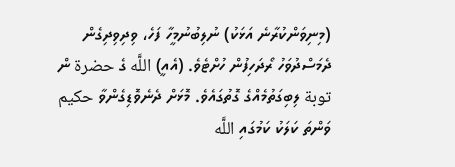(މިނިވަންކުރާނެ އަޅަކު) ނުލިބުނުމީހާ ފަހެ، ވިދިވިދިގެން ދެމަސްދުވަހު ރޯދަހިފުން ހުށްޓެވެ. (އެއީ) اللَّه ގެ حضرة ން توبة ލިބިގަތުމެއްގެ ގޮތުގައެވެ. މޮޅަށް ދެނެވޮޑިގެންވާ حكيم ވަންތަ ކަލަކު ކަމުގައި اللَّه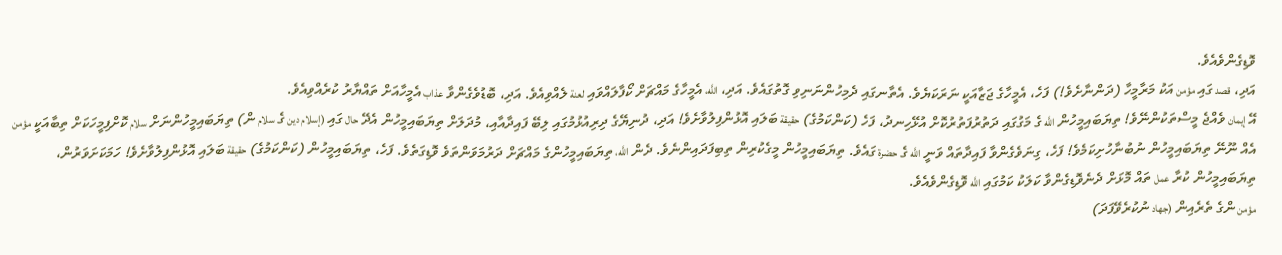ވޮޑިގެންވެއެވެ.
އަދި، قصد ގައި مؤمن އަކު މަރާމީހާ (ދަންނާށެވެ!) ފަހެ، އެމީހާގެ ޖަޒާއަކީ ނަރަކަޔެވެ. އެތާނގައި ދެމިހުންނަނިވި ގޮތުގައެވެ. އަދި، اللَّه، އެމީހާގެ މައްޗަށް ކޯފާލައްވައި لعنة ލެއްވިއެވެ. އަދި، ބޮޑުވެގެންވާ عذاب އެމީހާއަށް ތައްޔާރު ކުރެއްވިއެވެ.
އޭ إيمان ވެއްޖެ މީސްތަކުންނޭވެ! ތިޔަބައިމީހުން اللَّه ގެ މަގުގައި ދަތުރުފަތުރުކޮށް އުޅޭހިނދު، ފަހެ (ކަންކަމުގެ) حقيقة ބަލައި އޮޅުންފިލުވާށެވެ! އަދި، ދުނިޔޭގެ ދިރިއުޅުމުގައި ލިބޭ ފައިދާއާއި، މުދަލަށް ތިޔަބައިމީހުން އެދޭ حال ގައި (إسلام دين ގެ سلام ން) ތިޔަބައިމީހުންނަށް سلام ކޮށްފިމީހަކަށް ތިބާއަކީ مؤمن އެއް ނޫނޭ ތިޔަބައިމީހުން ނުބުނާހުށިކަމެވެ! ފަހެ، ގިނަވެގެންވާ ފައިދާތައް ވަނީ اللَّه ގެ حضرة ގައެވެ. ތިޔަބައިމީހުން މީގެކުރިން ތިބިފަދައިންނެވެ. ދެން اللَّه، ތިޔަބައިމީހުންގެ މައްޗަށް ދަރުމަވަންތަވެ ވޮޑިގަތެވެ. ފަހެ، ތިޔަބައިމީހުން (ކަންކަމުގެ) حقيقة ބަލައި އޮޅުންފިލުވާށެވެ! ހަމަކަށަވަރުން، ތިޔަބައިމީހުން ކުރާ عمل ތައް މޮޅަށް ދެނެވޮޑިގެންވާ ކަލަކު ކަމުގައި اللَّه ވޮޑިގެންވެއެވެ.
مؤمن ންގެ ތެރެއިން (جهاد ނުކުރެވޭފަދަ)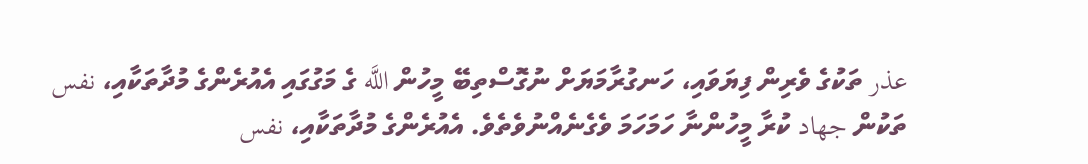عذر ތަކުގެ ވެރިން ފިޔަވައި، ހަނގުރާމަޔަށް ނުގޮސްތިބޭ މީހުން اللَّه ގެ މަގުގައި އެއުރެންގެ މުދާތަކާއި، نفس ތަކުން جهاد ކުރާ މީހުންނާ ހަމަހަމަ ވެގެނެއްނުވެތެވެ. އެއުރެންގެ މުދާތަކާއި، نفس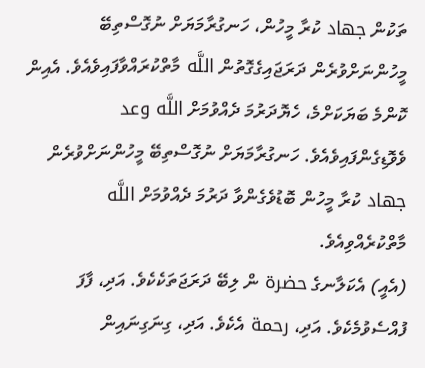ތަކުން جهاد ކުރާ މީހުން، ހަނގުރާމަޔަށް ނުގޮސްތިބޭ މީހުންނަށްވުރެން ދަރަޖައިގެގޮތުން اللَّه މާތްކުރައްވާފައިވެއެވެ. އެއިން ކޮންމެ ބަޔަކަށްމެ، ހެޔޮދަރުމަ ދެއްވުމަށް اللَّه وعد ވެވޮޑިގެންފައިވެއެވެ. ހަނގުރާމަޔަށް ނުގޮސްތިބޭ މީހުންނަށްވުރެން جهاد ކުރާ މީހުން ބޮޑުވެގެންވާ ދަރުމަ ދެއްވުމަށް اللَّه މާތްކުރެއްވިއެވެ.
(އެއީ) އެކަލާނގެ حضرة ން ލިބޭ ދަރަޖަތަކެކެވެ. އަދި، ފާފަ ފުއްސެވުމެކެވެ. އަދި، رحمة އެކެވެ. އަދި، ގިނަގިނައިން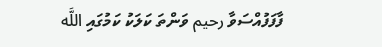ފާފަފުއްސަވާ رحيم ވަންތަ ކަލަކު ކަމުގައި اللَّه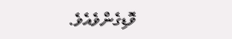ވޮޑިގެންވެއެވެ.